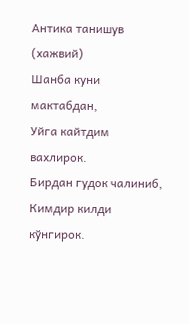Антика танишув
(хажвий)
Шанба куни мактабдан,
Уйга кайтдим вахлирок.
Бирдан гудок чалиниб,
Кимдир килди кўнгирок.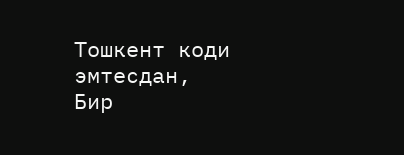Тошкент коди эмтесдан,
Бир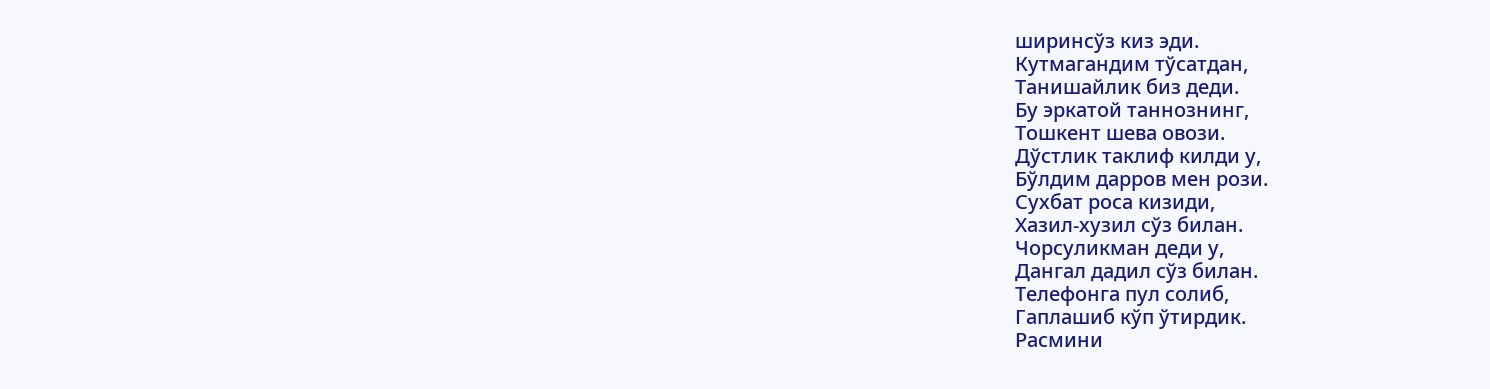ширинсўз киз эди.
Кутмагандим тўсатдан,
Танишайлик биз деди.
Бу эркатой таннознинг,
Тошкент шева овози.
Дўстлик таклиф килди у,
Бўлдим дарров мен рози.
Сухбат роса кизиди,
Хазил-хузил сўз билан.
Чорсуликман деди у,
Дангал дадил сўз билан.
Телефонга пул солиб,
Гаплашиб кўп ўтирдик.
Расмини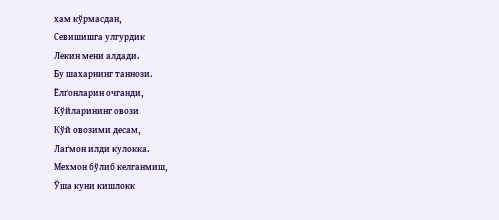хам кўрмасдан,
Севишишга улгурдик
Лекин мени алдади.
Бу шахарнинг таннози.
Ёлґонларин очганди,
Кўйларининг овози
Кўй овозими десам,
Лаґмон илди кулокка.
Мехмон бўлиб келганмиш,
Ўша куни кишлокк